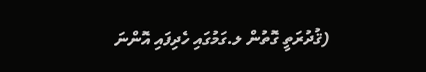(ޤުދުރަތީ ގޮތުން ލ.ގަމުގައި ހެދިފައި އޮންނަ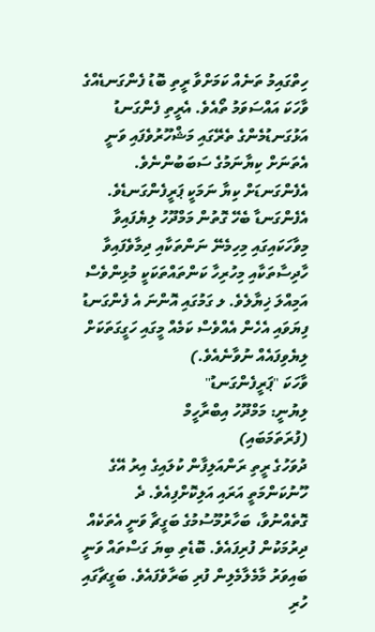ހިތްގައިމު ތަނެއް ކަމަށްވާ ރީތި ބޮޑު ފެންގަނޑެއްގެ ވާހަކަ އައްސަވަމު ތޯއެވެ. އެރީތި ފެންގަނޑު އަޅުގަނޑުމެންގެ ތެރޭގައި މަޝްހޫރުވެފައި ވަނީ އެތަނަށް ކިޔާނަމުގެ ސަބަބުންނެވެ. އެފެންގަނޑަށް ކިޔާ ނަމަކީ ޕަރީފެންގަނޑެވެ. އެފެންގަނޑާ ބެހޭ ގޮތުން މަމްދޫހު ލިޔެފައިވާ މިވާހަކައިގައި މިހިމެނޭ ނަންތަކާއި ދިމާވެފައިވާ ހާދިސާތަކާއި މިހުރިހާ ކަންތައްތަކަކީ މުޅިންވެސް އަމިއްލަ ޚިޔާލެވެ. ލ ގަމުގައި އޮންނަ އެ ފެންގަނޑު ފިޔަވައި އެހެން އެއްވެސް ކަމެއް މީގައި ހަގީގަތަކަށް ލިޔެވިފައެއް ނުވާނެއެވެ.)
ވާހަކަ "ޕަރީފެންގަނޑު"
ލިޔުނީ: މަމްދޫހު އިބްރާހީމް
(ފުރަތަމަބައި)
ދުވަހުގެ ރީތި ރަންއަލިފާން ކުލައިގެ އިރު އޭގެ ހޫނުކަންމަތީ އަރައި އަލިކޮށްފިއެވެ. ދެ ގޮތެއްނުވާ، ބަހާރުމޫސުމުގެ ބަގީޗާ ވަނީ އެތަކެއް ދިރުމަކުން ފުރިފައެވެ. ބޮޑެތި ބިޔަ ގަސްތައް ވަނީ ބައިވަރު މާމެލާމެލިން ފުރި ބަރާވެފައެވެ. ބަގީޗާގައި ހުރި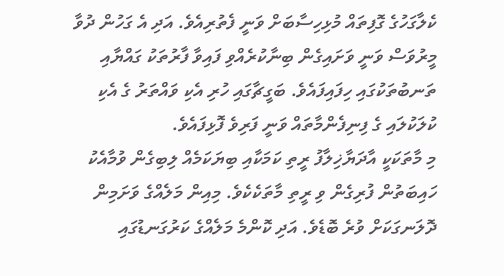ކެލާގަހުގެ ގޮފިތައް މުޅިހިސާބަށް ވަނީ ފެތުރިއެވެ. އަދި އެ ގަހުން ދުވާ މީރުވަސް ވަނީ ވަށައިގެން ބިނާކުރެއްވި ފައިވާ ފާރުތަކު ގައްޔާއި ތަނބުތަކުގައި ހިފައިފައެވެ. ބަގީޗާގައި ހުރި އެކި ވައްތަރު ގެ އެކި ކުލަކުލައި ގެ ފިނިފެންމާތައް ވަނީ ފަރިވެ ފޮޅިފައެވެ.
މި މާތަކަކީ އާދަޔާޚިލާފު ރީތި ކަމަކާއި ބިޔަކަމެއް ލިބިގެން ވުމާއެކު ހައިބަތުން ފުރިގެން ވި ރީތި މާތަކެކެވެ. މިއިން މަލެއްގެ ވަށަމިން ދޮލަނގަކަށް ވުރެ ބޮޑެވެ. އަދި ކޮންމެ މަލެއްގެ ކަރުގަނޑުގައި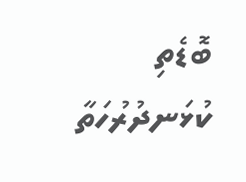ބޮޑެތި ކުޅަނދުރުހަތާ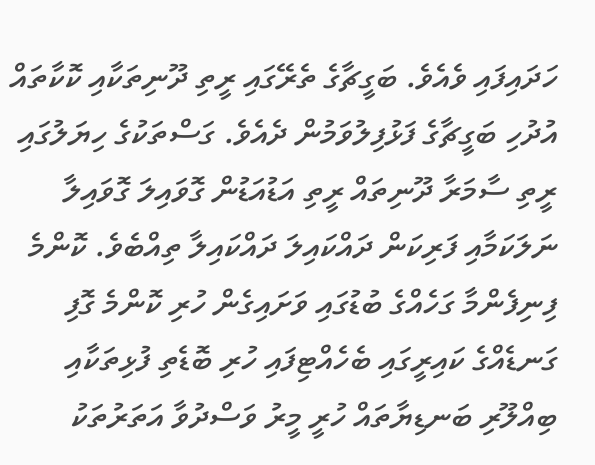ހަދައިފައި ވެއެވެ. ބަގީޗާގެ ތެރޭގައި ރީތި ދޫނިތަކާއި ކޮކާތައް އުދުހި ބަގީޗާގެ ފަޅުފިލުވަމުން ދެއެވެ. ގަސްތަކުގެ ހިޔަލުގައި ރީތި ސާމަރާ ދޫނިތައް ރީތި އަޑުއަޑުން ގޮވައިލަ ގޮވައިލާ ނަލަކަމާއި ފަރިކަން ދައްކައިލަ ދައްކައިލާ ތިއްބެވެ. ކޮންމެ ފިނިފެންމާ ގަހެއްގެ ބުޑުގައި ވަށައިގެން ހުރި ކޮންމެ ގޮފި ގަނޑެއްގެ ކައިރީގައި ބެހެއްޓިފައި ހުރި ބޮޑެތި ފުޅިތަކާއި ބިއްލޫރި ބަނޑިޔާތައް ހުރީ މީރު ވަސްދުވާ އަތަރުތަކު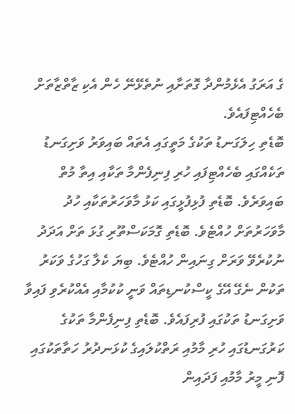ގެ އަރަގު އެޅެމުންދާ ގޮތަށާއި ނުތެޅޭނޭ ހެން އެކި ޒާތްޒާތަށް ބެހެއްޓިފައެވެ.
ބޮޑެތި ހިލަގަނޑު ތަކުގެ މަތީގައި އެތައް ބައިވަރު ވަށިގަނޑު ތަކެއްގައި ބެހެއްޓިފައި ހުރި ފިނިފެންމާ ތަކާއި އިތާ މުތް ބައިވަރެވެ. ބޮޑެތި ފުޅިފުޅީގައި ކަޅު މާވަހަރުތަކާއި ހުދު މާވަހަރުތަށް ހުއްޓެވެ. ބޮޑެތި ގޮމަކަސްތޫރި ގުޅަ ތަށް އަދަދު ނުކުރެވޭ ވަރަށް ގިނައިން ހުއްޓެވެ. ބިޔަ ކެލާ ގަހުގެ ވަކަރު ތަކުން ނެގޭ އޭގެ ކީސްކުނޑިތައް ވަނީ ކުކުމާއި އެއްކުރެވި ފައިވާ ވަށިގަނޑު ތަކުގައި ފުރިފައެވެ. ބޮޑެތި ފިނިފެންމާ ތަކުގެ ކަރުގަނޑުގައި ހުރި މާމުއި ރަތްކުލައިގެ ކުޅަނދުރު ހަތާތަކުގައި ފޮނި މީރު މާމުއި ފަދައިން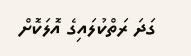ގަދަ ރަތްކުލައިގެ އޮލަކޮށް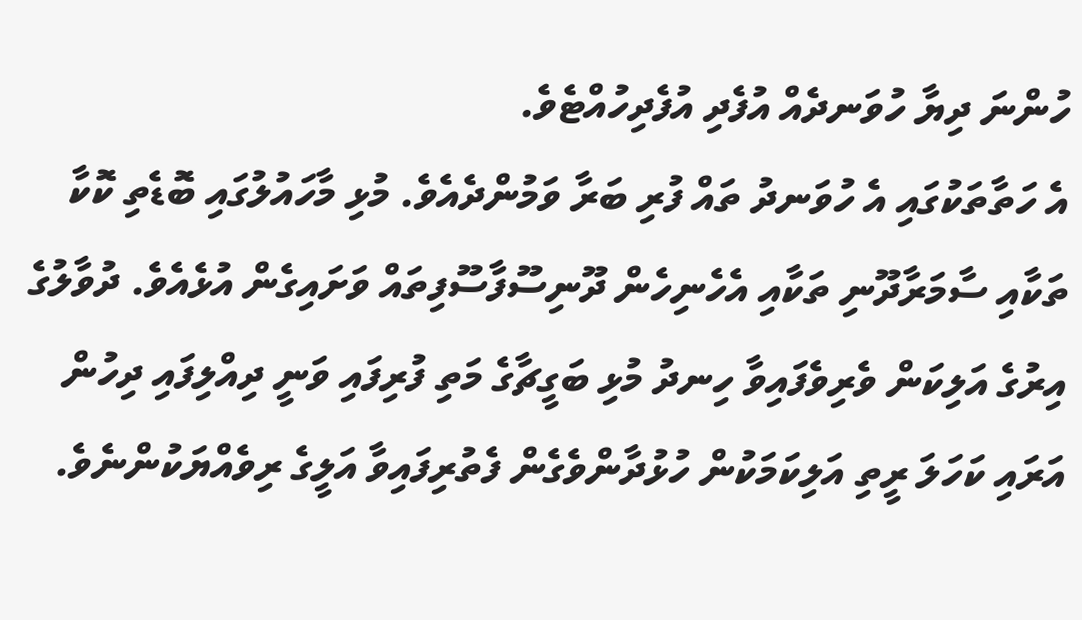ހުންނަ ދިޔާ ހުވަނދެއް އުފެދި އުފެދިހުއްޓެވެ.
އެ ހަތާތަކުގައި އެ ހުވަނދު ތައް ފުރި ބަރާ ވަމުންދެއެވެ. މުޅި މާހައުލުގައި ބޮޑެތި ކޮކާ ތަކާއި ސާމަރާދޫނި ތަކާއި އެހެނިހެން ދޫނިސޫފާސޫފިތައް ވަށައިގެން އުޅެއެވެ. ދުވާލުގެ އިރުގެ އަލިކަން ވެރިވެފައިވާ ހިނދު މުޅި ބަގީޗާގެ މަތި ފުރިފައި ވަނީ ދިއްލިފައި ދިހުން އަރައި ކަހަލަ ރީތި އަލިކަމަކުން ހުޅުދާންވެގެން ފެތުރިފައިވާ އަލީގެ ރިވެއްޔަކުންނެވެ.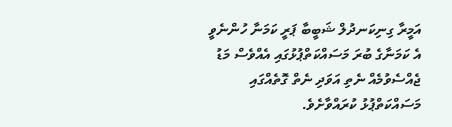އަމީރާ ގިނިކަނދުލް ޝަބީބާ ޕަރީ ކަމަނާ ހުންނެވީ އެ ކަމަނާގެ ބުރަ މަސައްކަތްޕުޅުގައި އެއްވެސް މަޑު ޖެއްސެވުމެއް ނެތި އަވަދި ނެތް ގޮތެއްގައި މަސައްކަތްޕުޅު ކުރައްވާށެވެ.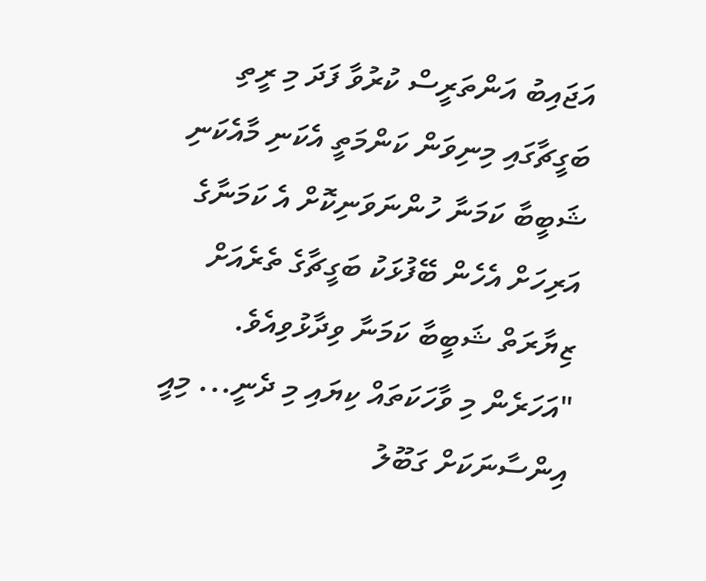އަޖައިބު އަންތަރީސް ކުރުވާ ފަދަ މި ރީތި ބަގީޗާގައި މިނިވަން ކަންމަތީ އެކަނި މާއެކަނި ޝަބީބާ ކަމަނާ ހުންނަވަނިކޮށް އެ ކަމަނާގެ އަރިހަށް އެހެން ބޭފުޅަކު ބަގީޗާގެ ތެރެއަށް ޒިޔާރަތް ޝަބީބާ ކަމަނާ ވިދާޅުވިއެވެ.
"އަހަރެން މި ވާހަކަތައް ކިޔައި މި ދެނީ... މިއީ އިންސާނަކަށް ގަބޫލު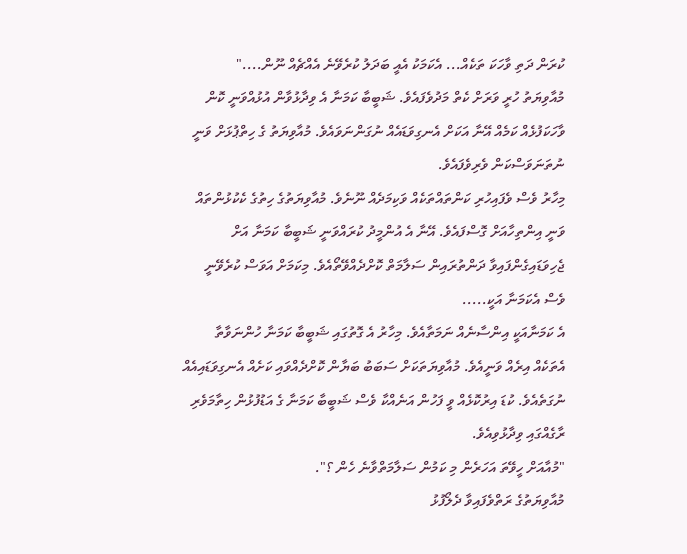ކުރަން ދަތި ވާހަކަ ތަކެއް... އެކަމަކު އެއީ ބަދަލު ކުރެވޭނެ އެއްޗެއް ނޫން...."
މުއާވިޔަތު ހުރީ ވަރަށް ކެތް މަދުވެފައެވެ. ޝަބީބާ ކަމަނާ އެ ވިދާޅުވާން އުޅުއްވަނީ ކޮން ވާހަކަފުޅެއް ކަމެއް އޭނާ އަކަށް އެނގިވަޑައެއް ނުގަންނަވައެވެ. މުއާވިޔަތު ގެ ހިތްޕުޅަށް ވަނީ ނުތަނަވަސްކަން ވެރިވެފައެވެ.
މިހާރު ވެސް ވެފައިހުރި ކަންތައްތަކެއް ވަކިމަދެއް ނޫނެވެ. މުއާވިޔަތުގެ ހިތުގެ ކެކުޅުންތައް ވަނީ އިންތިހާއަށް ގޮސްފައެވެ. އޭނާ އެ އުންމީދު ކުރައްވަނީ ޝަބީބާ ކަމަނާ އަށް ޖެހިވަޑައިގެންފައިވާ ދަންތުރައިން ސަލާމަތް ކޮށްދެއްވޭތޯއެވެ. މިކަމަށް އަވަސް ކުރެވޭނީ ވެސް އެކަމަނާ އަކީ.....
އެ ކަމަނާއަކީ އިންސާނެއް ނަމަތާއެވެ. މިހާރު އެ ގޮތުގައި ޝަބީބާ ކަމަނާ ހުންނަވާތާ އެތަކެއް އިރެއް ވަނީއެވެ. މުއާވިޔަތަކަށް ސަބަބު ބަޔާން ކޮށްދެއްވައި ކަށެއް އެނގިވަޑައިއެއް ނުގަތެއެވެ. ކުޑަ އިރުކޮޅެއް ވީ ފަހުން އަނެއްކާ ވެސް ޝަބީބާ ކަމަނާ ގެ އަޑުފުޅުން ހިތާމަވެރި ރާގެއްގައި ވިދާޅުވިއެވެ.
"މުއާއަށް ހީވޭތަ އަހަރެން މި ކަމުން ސަލާމަތްވާނެ ހެން ؟".
މުއާވިޔަތުގެ ރަތްވެފައިވާ ދެލޯފުޅު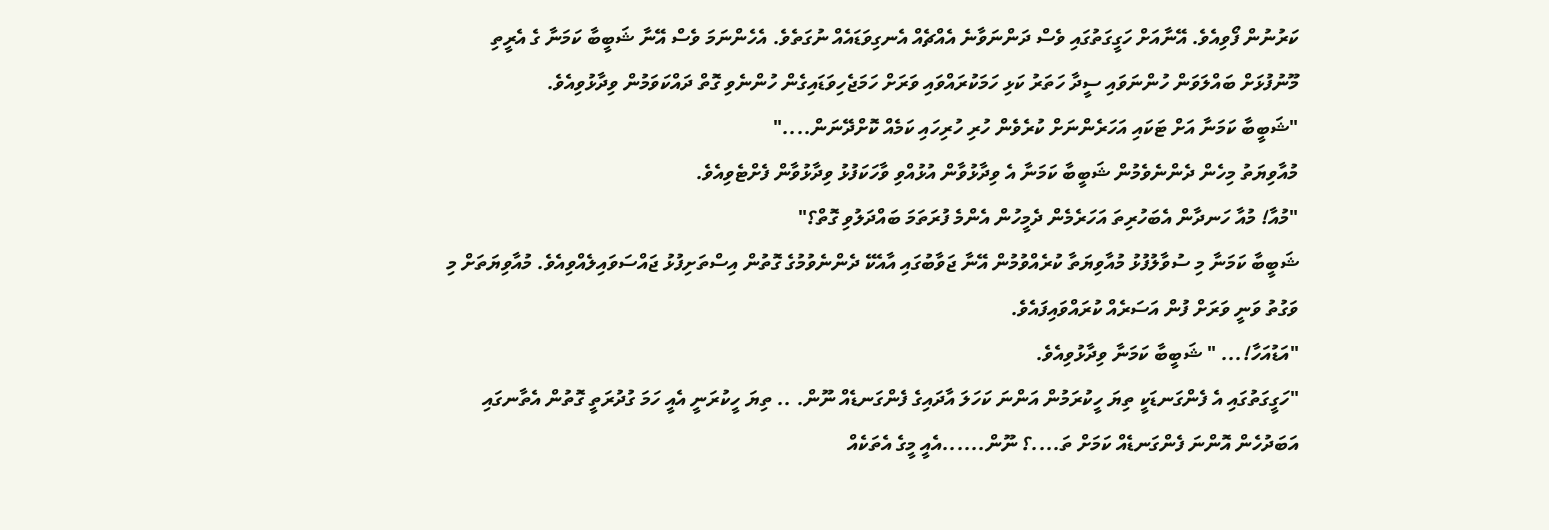ކަރުނުން ފޯވިއެވެ. އޭނާއަށް ހަގީގަތުގައި ވެސް ދަންނަވާނެ އެއްޗެއް އެނގިވަޑައެއް ނުގަތެވެ. އެހެންނަމަ ވެސް އޭނާ ޝަބީބާ ކަމަނާ ގެ އެރީތި މޫނުފުޅަށް ބައްލަވަން ހުންނަވައި ސީދާ ހަތަރު ކަޅި ހަމަކުރައްވައި ވަރަށް ހަމަޖެހިވަޑައިގެން ހުންނެވި ގޮތް ދައްކަވަމުން ވިދާޅުވިއެވެ.
"ޝަބީބާ ކަމަނާ އަށް ޓަކައި އަހަރެންނަށް ކުރެވެން ހުރި ހުރިހައި ކަމެއް ކޮށްދޭނަން...."
މުއާވިޔަތު މިހެން ދެންނެވެމުން ޝަބީބާ ކަމަނާ އެ ވިދާޅުވާން އުޅުއްވި ވާހަކަފުޅު ވިދާޅުވާން ފެށްޓެވިއެވެ.
"މުއާ! މުއާ ހަނދާން އެބަހުރިތަ އަހަރެމެން ދެމީހުން އެންމެ ފުރަތަމަ ބައްދަލުވި ގޮތް؟"
ޝަބީބާ ކަމަނާ މި ސުވާލުފުޅު މުއާވިޔަތާ ކުރެއްވުމުން އޭނާ ޖަވާބުގައި އާއެކޭ ދެންނެވުމުގެ ގޮތުން އިސްތަށިފުޅު ޖައްސަވައިލެއްވިއެވެ. މުއާވިޔަތަށް މި ވަގުތު ވަނީ ވަރަށް ފުން އަސަރެއް ކުރައްވައިފައެވެ.
"އަޑުއަހާ!... " ޝަބީބާ ކަމަނާ ވިދާޅުވިއެވެ.
"ހަގީގަތުގައި އެ ފެންގަނޑަކީ ތިޔަ ހީކުރަމުން އަންނަ ކަހަލަ އާދައިގެ ފެންގަނޑެއް ނޫން. .. ތިޔަ ހީކުރަނީ އެއީ ހަމަ ގުދުރަތީ ގޮތުން އެތާނގައި އަބަދުހެން އޮންނަ ފެންގަނޑެއް ކަމަށް ތަ....؟ ނޫން......އެއީ މީގެ އެތަކެއް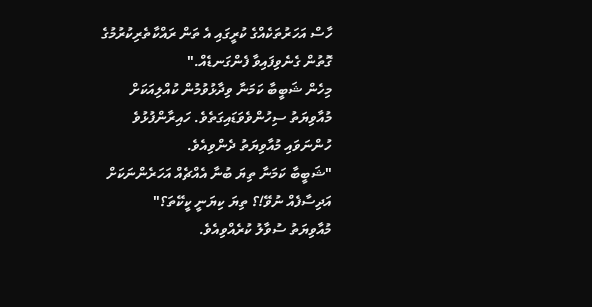ހާސް އަހަރުތަކެއްގެ ކުރީގައި އެ ތަން ރައްކާތެރިކުރުމުގެ ގޮތުން ގެނެވިފައިވާ ފެންގަނޑެއް."
މިހެން ޝަބީބާ ކަމަނާ ވިދާޅުވުމުން ކުއްލިއަކަށް މުއާވިޔަތު ސިހުންވެވަޑައިގަތެވެ. ހައިރާންފުޅުވެ ހުންނަވައި މުއާވިޔަތު ދެންވިއެވެ.
"ޝަބީބާ ކަމަނާ ތިޔަ ބުނާ އެއްޗެއް އަހަރެންނަކަށް އަދިސާފެއް ނުވޭ!؟ ތިޔަ ކިޔަނީ ކީކޭތަ؟"
މުއާވިޔަތު ސުވާލު ކުރެއްވިއެވެ.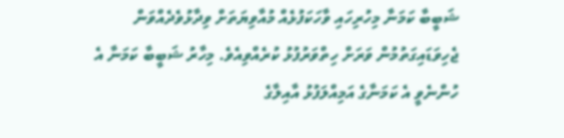ޝަބީބާ ކަމަނާ މިހުރިހައި ވާހަކަފުޅެއް މުއާވިޔަތަށް ވިދާޅުވެދެއްވަން ޖެހިވަޑައިގަތުމުން ވަރަށް ހިތްވަރުފުޅު ކުރެއްވިއެވެ. މިހާރު ޝަބީބާ ކަމަނާ އެ ހުންނެވީ އެ ކަމަނާގެ އަމިއްލަފުޅު އާއިލާގެ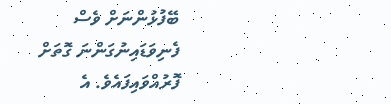ބޭފުޅުންނަށް ވެސް ފެނިވަޑައިނުގަންނަ ގޮތަށް ފޮރުއްވައިފައެވެ. އެ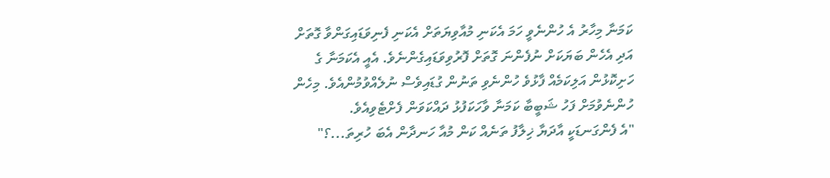ކަމަނާ މިހާރު އެ ހުންނެވީ ހަމަ އެކަނި މުއާވިޔަތަށް އެކަނި ފެނިވަޑައިގަންވާ ގޮތަށް އަދި އެހެން ބަޔަކަށް ނުފެންނަ ގޮތަށް ފޮރުވިވަޑައިގެންނެވެ. އެއީ އެކަމަނާ ގެ ހަށިކޮޅުން އަލިކަމެއް ފާޅުވެ ހުންނެވި ތަނުން ގުޑައިވެސް ނުލެއްވުމުންއެވެ. މިހެން ހުންނެވުމަށް ފަހު ޝަބީބާ ކަމަނާ ވާހަކަފުޅު ދައްކަވަން ފެށްޓެވިއެވެ.
"އެ ފެންގަނޑަކީ އާދަޔާ ޚިލާފު ތަނެއް ކަން މުއާ ހަނދާން އެބަ ހުރިތަ...؟"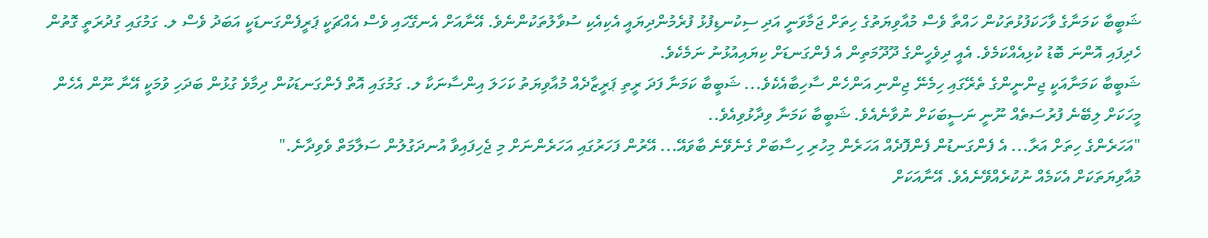ޝަބީބާ ކަމަނާގެ ވާހަކަފުޅުތަކުން ހައްތާ ވެސް މުއާވިޔަތުގެ ހިތަށް ޖަމާވަނީ އަދި ސިކުނޑިފުޅު ފުރެމުންދިޔައީ އެކިއެކި ސުވާލުތަކުންނެވެ. އޭނާއަށް އެނގޭހައި ވެސް އެއްޗަކީ ޕަރީފެންގަނޑަކީ އަބަދު ވެސް ލ. ގަމުގައި ގުދުރަތީ ގޮތުން ހެދިފައި އޮންނަ ބޮޑު ކުޅިއެއްކަމެވެ. އެއީ ދިވެހީންގެ ދޫދޫމަތިން އެ ފެންގަނޑަށް ކިޔައިއުޅުނު ނަމެކެވެ.
ޝަބީބާ ކަމަނާއަކީ ޖިންނީންގެ ތެރޭގައި ހިމެނޭ ޖިންނި އަންހެން ސާހިބާއެކެވެ... ޝަބީބާ ކަމަނާ ފަދަ ރީތި ޕަރީޒާދެއް މުއާވިޔަތު ކަހަލަ އިންސާނަކާ ލ. ގަމުގައި އޮތް ފެންގަނޑަކުން ދިމާވެ ގުޅުން ބަދަހި ވުމަކީ އޭނާ ނޫން އެހެން މީހަކަށް ލިބޭނެ ފުރުސަތެއް ނޫނީ ނަސީބަކަށް ނުވާނެއެވެ. ޝަބީބާ ކަމަނާ ވިދާޅުވިއެވެ..
"އަހަރެންގެ ހިތަށް އަރާ... އެ ފެންގަނޑުން ފެންފޮދެއް އަހަރެން މިހުރި ހިސާބަށް ގެނެވޭނެ ބާވައޭ... އޭރުން ފަހަރުގައި އަހަރެންނަށް މި ޖެހިފައިވާ އުނދަގުލުން ސަލާމަތް ވެވިދާނެ."
މުއާވިޔަތަކަށް އެކަމެއް ނުކުރެއްވޭނެއެވެ. އޭނާއަކަށް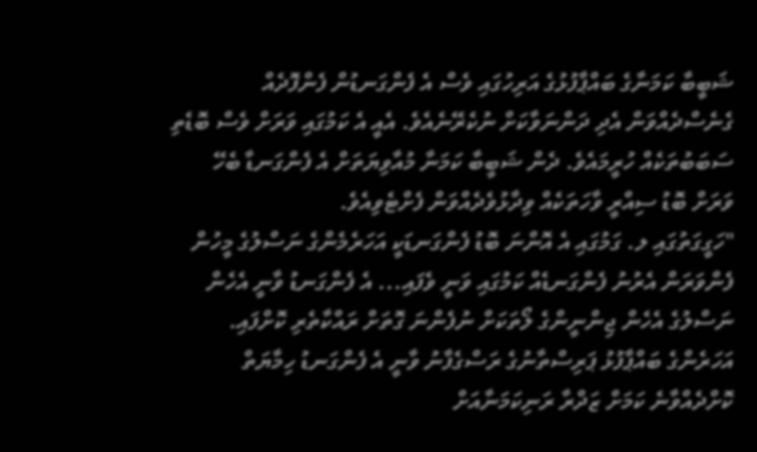ޝަބީބާ ކަމަނާގެ ބައްޕާފުޅުގެ އަރިހުގައި ވެސް އެ ފެންގަނޑުން ފެންފޮދެއް ގެނެސްދެއްވަން އެދި ދަންނަވާކަށް ނުކެރޭނެއެވެ. އެއީ އެ ކަމުގައި ވަރަށް ވެސް ބޮޑެތި ސަބަބުތަކެއް ހުރީމައެވެ. ދެން ޝަބީބާ ކަމަނާ މުއާވިޔަތަށް އެ ފެންގަނޑާ ބެހޭ ވަރަށް ބޮޑު ސިއްރީ ވާހަތަކެއް ވިދާޅުވެދެއްވަން ފެށްޓެވިއެވެ.
"ހަގީގަތުގައި ލ. ގަމުގައި އެ އޮންނަ ބޮޑު ފެންގަނޑަކީ އަހަރެމެންގެ ނަސްލުގެ މީހުން ފެންވަރަން އެރުނު ފެންގަނޑެއް ކަމުގައި ވަނީ ވެފައި... އެ ފެންގަނޑު ވާނީ އެހެން ނަސްލުގެ އެހެން ޖިންނީންގެ ލޯތަކަށް ނުފެންނަ ގޮތަށް ރައްކާތެރި ކޮށްފައި. އަހަރެންގެ ބައްޕާފުޅު ޕަރިސްތާނުގެ ރަސްގެފާނު ވާނީ އެ ފެންގަނޑު ހިމާޔަތް ކޮށްދެއްވާނެ ކަމަށް ޒަދްރާ ރަނިކަމަނާއަށް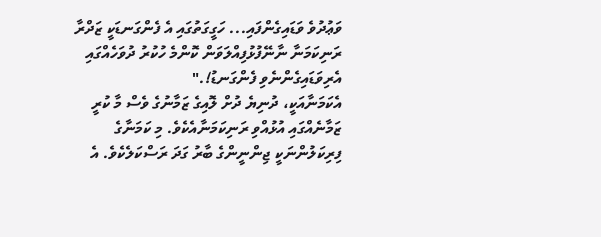ވަޢުދުވެ ވަޑައިގެންފައި... ހަގީގަތުގައި އެ ފެންގަނޑަކީ ޒަދްރާ ރަނިކަމަނާ ނާނޭފުޅުފިއްލަވަން ކޮންމެ ހުކުރު ދުވަހެއްގައި އެރިވަޑައިގެންނެވި ފެންގަނޑު!."
އެކަމަނާއަކީ، ދުނިޔެ ދުށް ލޮއިގެ ޒަމާނުގެ ވެސް މާ ކުރީ ޒަމާނެއްގައި އުޅުއްވި ރަނިކަމަނާއެކެވެ. މި ކަމަނާގެ ފިރިކަލުންނަކީ ޖިންނީންގެ ބާރު ގަދަ ރަސްކަލެކެވެ. އެ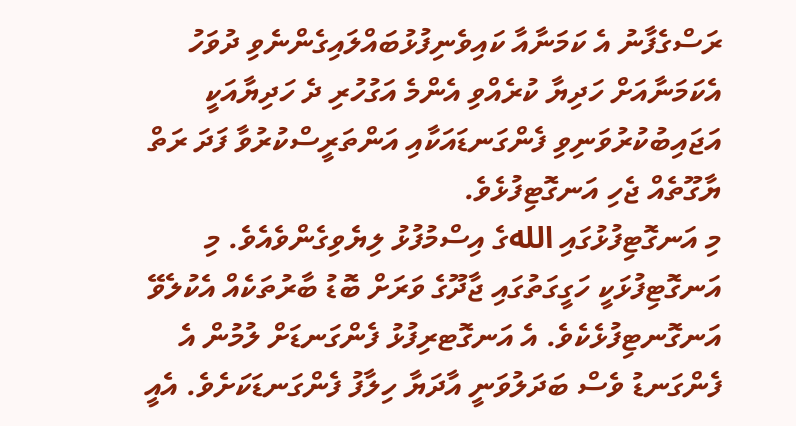ރަސްގެފާނު އެ ކަމަނާއާ ކައިވެނިފުޅުބައްލައިގެންނެވި ދުވަހު އެކަމަނާއަށް ހަދިޔާ ކުރެއްވި އެންމެ އަގުހުރި ދެ ހަދިޔާއަކީ އަޖައިބުކުރުވަނިވި ފެންގަނޑައަކާއި އަންތަރީސްކުރުވާ ފަދަ ރަތް ޔާގޫތެއް ޖެހި އަނގޮޓިފުޅެވެ.
މި އަނގޮޓިފުޅުގައި اللهގެ އިސްމުފުޅު ލިޔެވިގެންވެއެވެ. މި އަނގޮޓިފުޅަކީ ހަގީގަތުގައި ޖާދޫގެ ވަރަށް ބޮޑު ބާރުތަކެއް އެކުލެވޭ އަނގޮނޓިފުޅެކެވެ. އެ އަނގޮޓރިފުޅު ފެންގަނޑަށް ލުމުން އެ ފެންގަނޑު ވެސް ބަދަލުވަނީ އާދަޔާ ހިލާފު ފެންގަނޑަކަށެވެ. އެއީ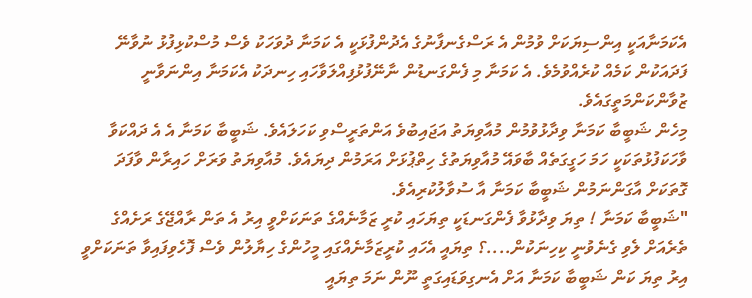އެކަމަނާއަކީ އިންސިޔަކަށް ވުމުން އެ ރަސްގެނފާނުގެ އެދުންފުޅަކީ އެ ކަމަނާ ދުވަހަކު ވެސް މުސްކުޅިފުޅު ނުވާނޭ ފަދައަކުން ކަމެއް ކުރެއްވުމެވެ. އެ ކަމަނާ މި ފެންގަނޑުން ނާނޭފުޅުފިއްލަވާހައި ހިނދަކު އެކަމަނާ އިންނަވާނީ ޒުވާންކަންމަތީގައެވެ.
މިހެން ޝަބީބާ ކަމަނާ ވިދާޅުވުމުން މުއާވިޔަތު އަޖައިބުވެ އަންތަރީސްވި ކަހަލައެވެ. ޝަބީބާ ކަމަނާ އެ އެ ދައްކަވާ ވާހަކަފުޅުތަކަކީ ހަމަ ހަގީގަތެއް ބާވައޭ މުއާވިޔަތުގެ ހިތްޕުޅަށް އަރަމުން ދިޔައެވެ. މުއާވިޔަތު ވަރަށް ހައިރާން ވާފަދަ ގޮތަކަށް އާގަންނަމުން ޝަބީބާ ކަމަނާ އާ ސުވާލުކުރިއެވެ.
"ޝަބީބާ ކަމަނާ ! ތިޔަ ވިދާޅުވާ ފެންގަނޑަކީ ތިޔަހައި ކުރީ ޒަމާނެއްގެ ތަނަކަށްވީ އިރު އެ ތަން ރާއްޖޭގެ ރަށެއްގެ ތެރެއަށް ލެވި ގެނެވުނީ ކިހިނަކުން....؟ ތިޔައީ އެހައި ކުރީޒަމާނެއްގައި މީހުންގެ ހިޔާލުން ވެސް ފޮހެވިފައިވާ ތަނަކަށްވީ އިރު ތިޔަ ކަން ޝަބީބާ ކަމަނާ އަށް އެނގިވަޑައިގަތީ ނޫން ނަމަ ތިޔައީ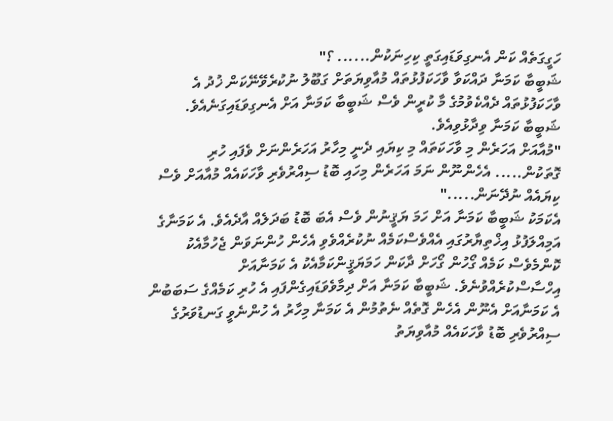ހަގީގަތެއް ކަން އެނގިވަޑައިގަތީ ކިހިނަކުން...... ؟"
ޝަބީބާ ކަމަނާ ދައްކަވާ ވާހަކަފުޅުތައް މުއާވިޔަތަށް ގަބޫލު ނުކުރެވޭނޭކަން ޚުދު އެ ވާހަކަފުޅުތައް ދެއްކެވުމުގެ މާ ކުރީން ވެސް ޝަބީބާ ކަމަނާ އަށް އެނގިވަޑައިގަނެއެވެ. ޝަބީބާ ކަމަނާ ވިދާޅުވިއެވެ.
"މުއާއަށް އަހަރެން މި ވާހަކަތައް މި ކިޔައި ދެނީ މިހާރު އަހަރެންނަށް ވެފައި ހުރި ގޮތަކުން..... އެހެންނޫން ނަމަ އަހަރެން މިހައި ބޮޑު ސިއްރުވެރި ވާހަކައެއް މުއާއަށް ވެސް ކިޔައެއް ނުދޭނަން....."
އެކަމަކު ޝަބީބާ ކަމަނާ އަށް ހަމަ ޔަޤީނުން ވެސް އެބަ ބޮޑު ބަދަލެއް އާދެއެވެ. އެ ކަމަނާގެ އަމިއްލަފުޅު އިޚްތިޔާރުގައި އެއްވެސްކަމެއް ނުކުރެއްވެވި އެހެން ހުންނަވަން ޖެހުމާއެކު ކޮންމެވެސް ކަމެއް ގޯހުން ގޯހަށް ދާކަން ހަމަޔަޤީންކަމާއެކު އެ ކަމަނާއަށް އިހްސާސްކުރެއްވުނެވެ. ޝަބީބާ ކަމަނާ އަށް ދިމާވެވަޑައިގެންފައި އެ ހުރި ކަމެއްގެ ސަބަބުން އެ ކަމަނާއަށް އެނޫން އެހެން ގޮތެއް ނެތުމުން އެ ކަމަނާ މިހާރު އެ ހުންނެވީ ގަނޑުވަރުގެ ސިއްރުވެރި ބޮޑު ވާހަކައެއް މުއާވިޔަތު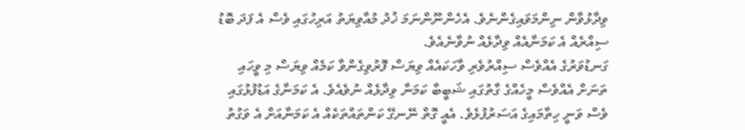ވިދާޅުވާން ނިންމަވައިގެންނެވެ. އެހެންނޫންނަމަ ޚުދު މުއާވިޔަތު އަރިހުގައި ވެސް އެ ފަދަ ބޮޑު ސިއްރެއް އެ ކަމަނާއެއް ވިދާޅެއް ނުވާނެއެވެ.
ގަނޑުވަރުގެ އެއްވެސް ސިއްރުވެރި ވާހަކައެއް ވިޔަސް ފޮރުވިގެންވާ ކަމެއް ވިޔަސް މި ވީހައި ތަނަށް އެއްވެސް މީހެއްގެ ގާތުގައި ޝަބީބާ ކަމަނާ ވިދާޅެއް ނުވެއެވެ. އެ ކަމަނާގެ އަޑުފުޅުގައި ވެސް ވަނީ ހިތާމައިގެ އަސަރުފުޅެވެ. އެއީ ގޮތް ނޭނގޭ ކަންތައްތަކެއް އެ ކަމަނާއަށް އެ ވަގުތު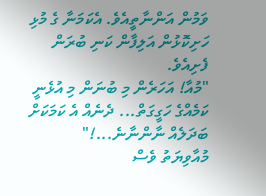ވަމުން އަންނާތީއެވެ. އެކަމަނާ ގެ މުޅި ހަށިކޮޅުން އަލިފާން ކަނި ބުރަން ފެށިއެވެ.
"މުއާ! އަހަރެން މި ބުނަން މި އުޅެނީ ކަމެއްގެ ހަގީގަތް... ދެނެއް އެ ކަމަކަށް ބަދަލެއް ނާންނާނެ...!"
މުއާވިޔަތު ވެސް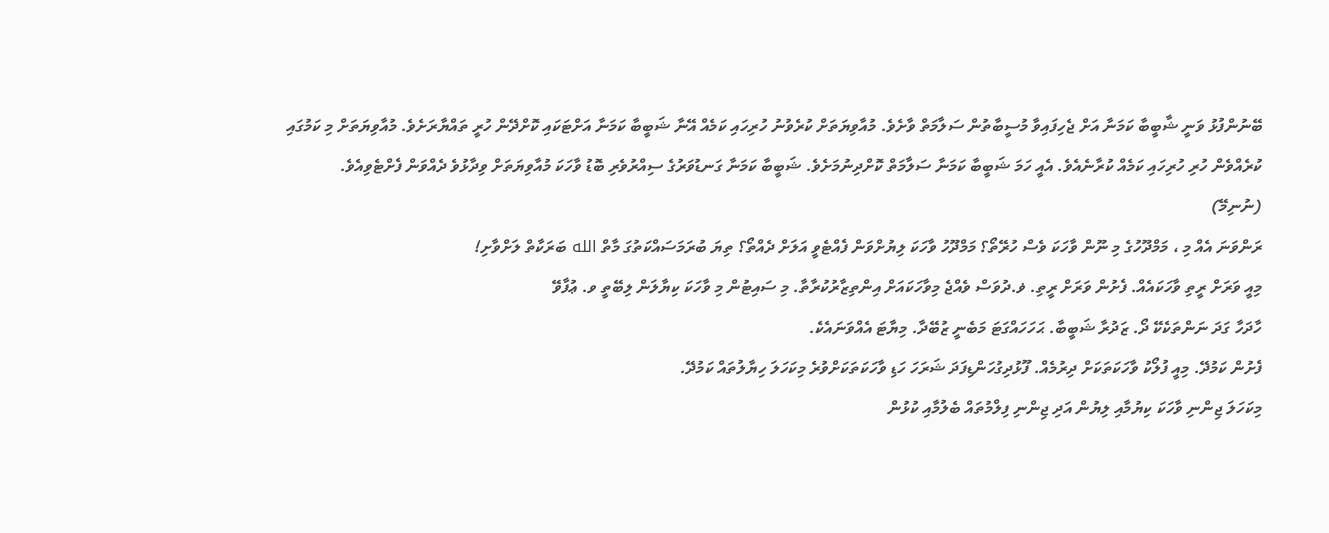ބޭނުންފުޅު ވަނީ ޝާބީބާ ކަމަނާ އަށް ޖެހިފައިވާ މުސީބާތުން ސަލާމަތް ވާށެވެ. މުއާވިޔަތަށް ކުރެވުނު ހުރިހައި ކަމެއް އޭނާ ޝަބީބާ ކަމަނާ އަށްޓަކައި ކޮށްދޭން ހުރީ ތައްޔާރަށެވެ. މުއާވިޔަތަށް މި ކަމުގައި ކުރެއްވެން ހުރި ހުރިހައި ކަމެއް ކުރާނެއެވެ. އެއީ ހަމަ ޝަބީބާ ކަމަނާ ސަލާމަތް ކޮށްދިނުމަށެވެ. ޝަބީބާ ކަމަނާ ގަނޑުވަރުގެ ސިއްރުވެރި ބޮޑު ވާހަކަ މުއާވިޔަތަށް ވިދާޅުވެ ދެއްވަން ފެށްޓެވިއެވެ.
(ނުނިމޭ)
ރަންވަނަ އެއް މި ، މަމްދޫހުގެ މި ނޫން ވާހަކަ ވެސް ހުރޭތޯ؟ މަމްދޫހު ވާހަކަ ލިޔުށްވަން ފެއްޓެވީ އަލަށް ދެއްތޯ؟ ތިޔަ ބުރަމަސައްކަތުގަ މާތް الله ބަރަކާތް ލަށްވާށި!
މިއީ ވަރަށް ރީތި ވާހަކައެއް. ފެށުން ވަރަށް ރީތި. ޥ.ދުވަސް ވެއްޖެ މިވާހަކައަށް އިންތިޒާރުކުރާތާ. މި ސައިޓުން މި ވާހަކަ ކިޔާލަން ލިބޭތީ ވ. ޢުފާވޭ
ހާދަހާ ގަދަ ނަންތަކެކޭ ދޯ. ޒަދުރާ ޝަބީބާ. ޙަހަހައްގަޓަ މަބެނީ ޒުބޭދާ. މިޔާޓަ އެއްވަނައެކެ.
ފެށުން ކަމުދޭ. މިއީ ފުލޯކު ވާހަކަތަކަށް ދިރުމެއް. ފޫޅުދިގުހަންޑިފަދަ ޝަރަހަ ހަޑި ވާހަކަތަކަށްވުރެ މިކަހަލަ ހިޔާލުތައް ކަމުދޭ.
މިކަހަލަ ޖިންނި ވާހަކަ ކިޔުމާއި ލިޔުން އަދި ޖިންނި ފިލްމުތައް ބެލުމާއި ކުޅުން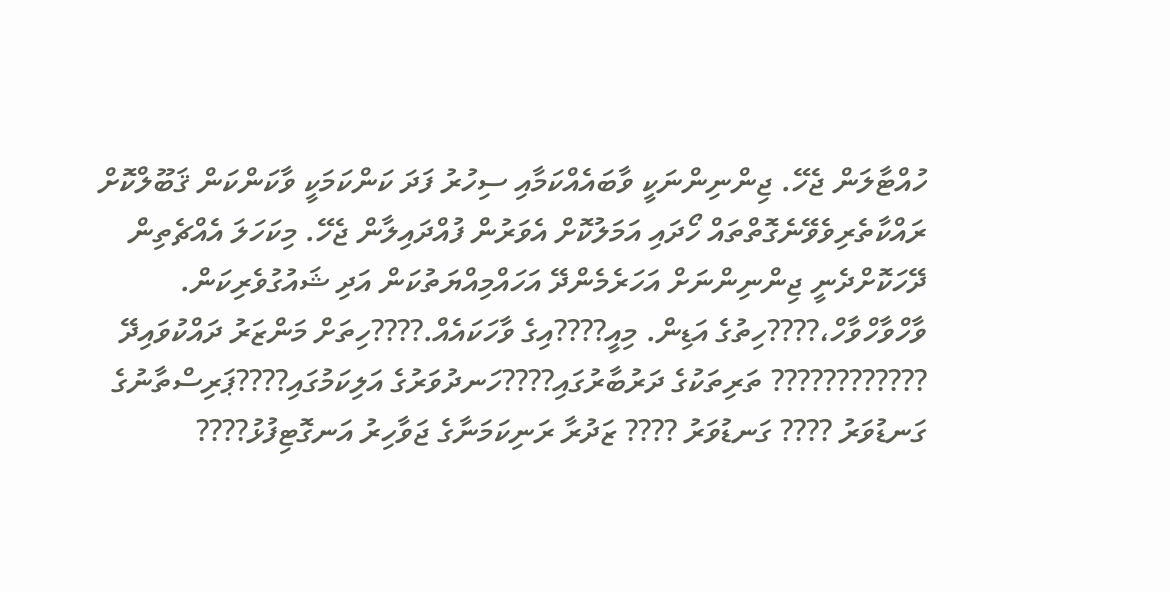ހުއްޓާލަން ޖެހޭ. ޖިންނިންނަކީ ވާބައެއްކަމާއި ސިހުރު ފަދަ ކަންކަމަކީ ވާކަންކަން ޤަބޫލްކޮށް ރައްކާތެރިވެވޭނެގޮތްތައް ހޯދައި އަމަލުކޮށް އެވަރުން ފުއްދައިލާން ޖެހޭ. މިކަހަލަ އެއްޗެތިން ދޭހަކޮށްދެނީ ޖިންނިންނަށް އަހަރެމެންދޭ އަހައްމިއްޔަތުކަން އަދި ޝައުގުވެރިކަން.
ވާހްވާހްވާހް،????ހިތުގެ އަޑިން. މިއީ????އިގެ ވާހަކައެއް.????ހިތަށް މަންޒަރު ދައްކުވައިދޭ ???????????? ތަރިތަކުގެ ދަރުބާރުގައި????ހަނދުވަރުގެ އަލިކަމުގައި????ޕަރިސްތާނުގެ ގަނޑުވަރު ???? ގަނޑުވަރު ???? ޒަދުރާ ރަނިކަމަނާގެ ޖަވާހިރު އަނގޮޓިފުޅު????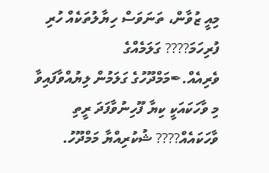މިއީ ޒުވާން، ތަނަވަސް ހިޔާލުތަކެއް ހުރި ފުރިހަމަ???? ގަލަމެއްގެ ވެރިއެއް.✒މަމްދޫހުގެ ގަލަމުން ލިޔުއްވާފައިވާ މި ވާހަކައަކީ ކިޔާ ފޫހިނުވާފަދަ ރީތި ވާހަކައެއް???? ޝުކުރިއްޔާ މަމްދޫހު.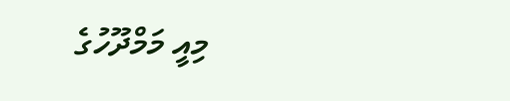މިއީ މަމްދޫހުގެ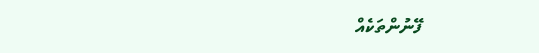ފޭނުންތަކެއް